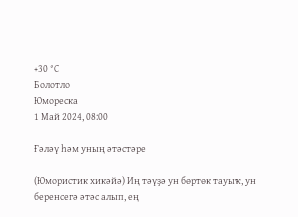+30 °С
Болотло
Юмореска
1 Май 2024, 08:00

Ғәләү һәм уның әтәстәре

(Юмористик хикәйә) Иң тәүҙә ун бөртөк тауыҡ, ун беренсегә әтәс алып, ең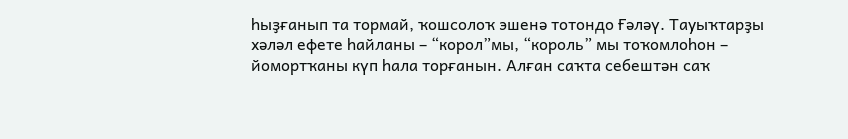һыҙғанып та тормай, ҡошсолоҡ эшенә тотондо Ғәләү. Тауыҡтарҙы хәләл ефете һайланы – “корол”мы, “король” мы тоҡомлоһон – йомортҡаны күп һала торғанын. Алған саҡта себештән саҡ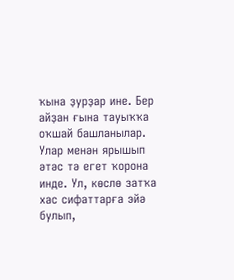ҡына ҙурҙар ине. Бер айҙан ғына тауыҡҡа оҡшай башланылар. Улар менән ярышып әтәс тә егет ҡорона инде. Ул, көслө затҡа хас сифаттарға эйә булып,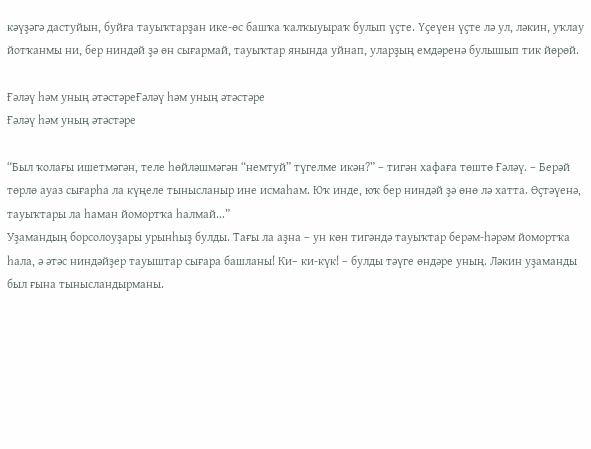кәүҙәгә дастуйын, буйға тауыҡтарҙан ике-өс башҡа ҡалҡыуыраҡ булып үҫте. Үҫеүен үҫте лә ул, ләкин, уҡлау йотҡанмы ни, бер ниндәй ҙә өн сығармай, тауыҡтар янында уйнап, уларҙың емдәренә булышып тик йөрөй.

Ғәләү һәм уның әтәстәреҒәләү һәм уның әтәстәре
Ғәләү һәм уның әтәстәре

“Был ҡолағы ишетмәгән, теле һөйләшмәгән “немтуй” түгелме икән?” – тигән хафаға төштө Ғәләү. – Берәй төрлө ауаз сығарһа ла күңеле тынысланыр ине исмаһам. Юҡ инде, юҡ бер ниндәй ҙә өнө лә хатта. Өҫтәүенә, тауыҡтары ла һаман йомортҡа һалмай...”
Уҙамандың борсолоуҙары урынһыҙ булды. Тағы ла аҙна – ун көн тигәндә тауыҡтар берәм-һәрәм йомортҡа һала, ә әтәс ниндәйҙер тауыштар сығара башланы! Ки– ки-күк! – булды тәүге өндәре уның. Ләкин уҙаманды был ғына тынысландырманы.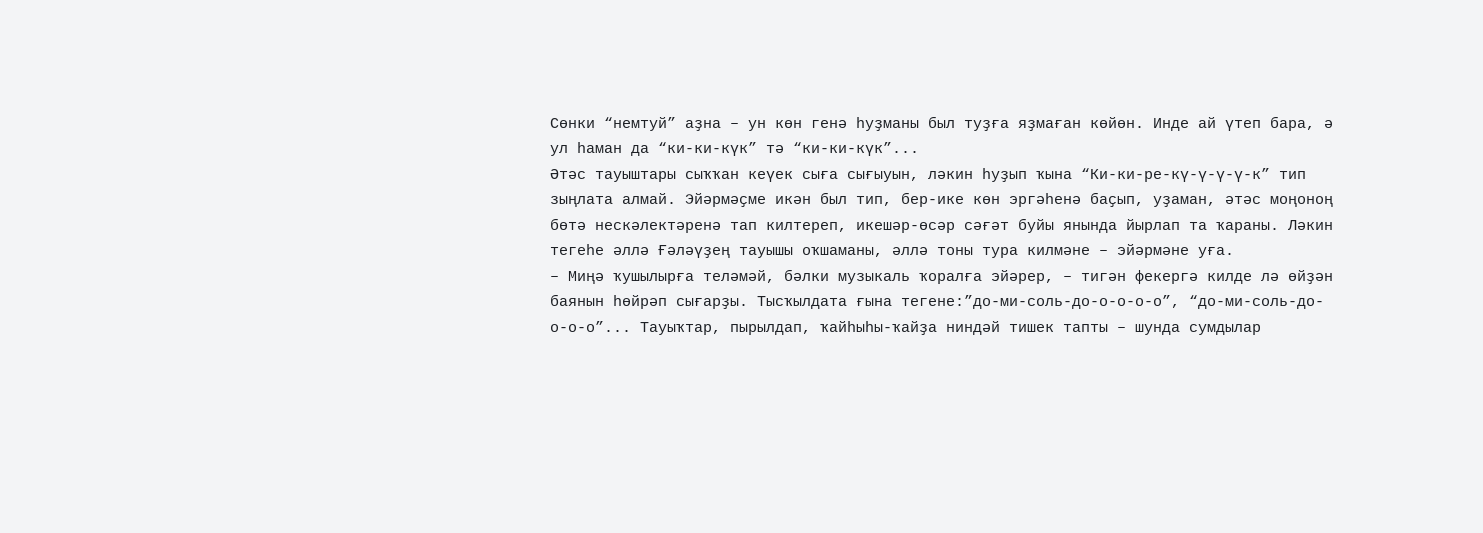Сөнки “немтуй” аҙна – ун көн генә һуҙманы был туҙға яҙмаған көйөн. Инде ай үтеп бара, ә ул һаман да “ки-ки-күк” тә “ки-ки-күк”...
Әтәс тауыштары сыҡҡан кеүек сыға сығыуын, ләкин һуҙып ҡына “Ки-ки-ре-кү-ү-ү-ү-к” тип зыңлата алмай. Эйәрмәҫме икән был тип, бер-ике көн эргәһенә баҫып, уҙаман, әтәс моңоноң бөтә нескәлектәренә тап килтереп, икешәр-өсәр сәғәт буйы янында йырлап та ҡараны. Ләкин тегеһе әллә Ғәләүҙең тауышы оҡшаманы, әллә тоны тура килмәне – эйәрмәне уға.
– Миңә ҡушылырға теләмәй, бәлки музыкаль ҡоралға эйәрер, – тигән фекергә килде лә өйҙән баянын һөйрәп сығарҙы. Тысҡылдата ғына тегене:”до-ми-соль-до-о-о-о-о”, “до-ми-соль-до-о-о-о”... Тауыҡтар, пырылдап, ҡайһыһы-ҡайҙа ниндәй тишек тапты – шунда сумдылар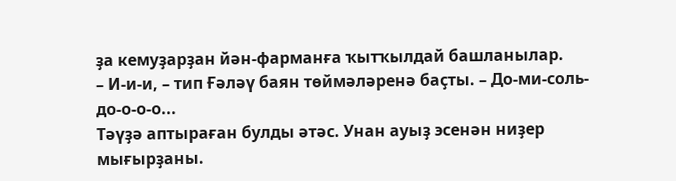ҙа кемуҙарҙан йән-фарманға ҡытҡылдай башланылар.
– И-и-и, – тип Ғәләү баян төймәләренә баҫты. – До-ми-соль-до-о-о-о...
Тәүҙә аптыраған булды әтәс. Унан ауыҙ эсенән ниҙер мығырҙаны.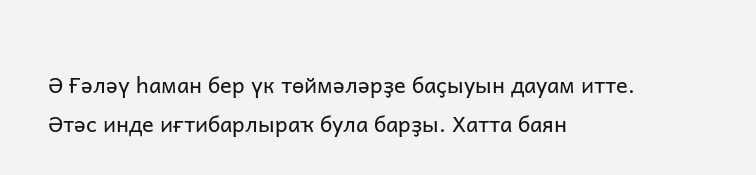Ә Ғәләү һаман бер үк төймәләрҙе баҫыуын дауам итте. Әтәс инде иғтибарлыраҡ була барҙы. Хатта баян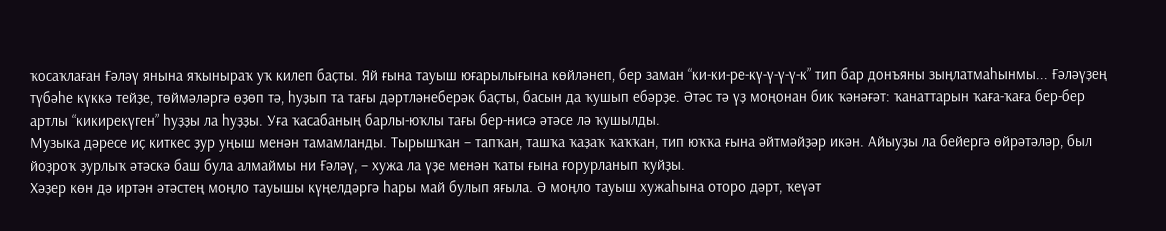ҡосаҡлаған Ғәләү янына яҡыныраҡ уҡ килеп баҫты. Яй ғына тауыш юғарылығына көйләнеп, бер заман “ки-ки-ре-кү-ү-ү-ү-к” тип бар донъяны зыңлатмаһынмы... Ғәләүҙең түбәһе күккә тейҙе, төймәләргә өҙөп тә, һуҙып та тағы дәртләнеберәк баҫты, басын да ҡушып ебәрҙе. Әтәс тә үҙ моңонан бик ҡәнәғәт: ҡанаттарын ҡаға-ҡаға бер-бер артлы “кикирекүген” һуҙҙы ла һуҙҙы. Уға ҡасабаның барлы-юҡлы тағы бер-нисә әтәсе лә ҡушылды.
Музыка дәресе иҫ киткес ҙур уңыш менән тамамланды. Тырышҡан – тапҡан, ташҡа ҡаҙаҡ ҡаҡҡан, тип юҡҡа ғына әйтмәйҙәр икән. Айыуҙы ла бейергә өйрәтәләр, был йоҙроҡ ҙурлыҡ әтәскә баш була алмаймы ни Ғәләү, – хужа ла үҙе менән ҡаты ғына ғорурланып ҡуйҙы.
Хәҙер көн дә иртән әтәстең моңло тауышы күңелдәргә һары май булып яғыла. Ә моңло тауыш хужаһына оторо дәрт, ҡеүәт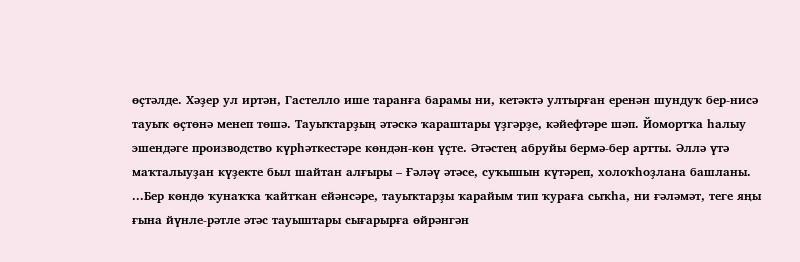өҫтәлде. Хәҙер ул иртән, Гастелло ише таранға барамы ни, кетәктә ултырған еренән шундуҡ бер-нисә тауыҡ өҫтөнә менеп төшә. Тауыҡтарҙың әтәскә ҡараштары үҙгәрҙе, кәйефтәре шәп. Йомортҡа һалыу эшендәге производство күрһәткестәре көндән-көн үҫте. Әтәстең абруйы бермә-бер артты. Әллә үтә маҡталыуҙан күҙекте был шайтан алғыры – Ғәләү әтәсе, суҡышын күтәреп, холоҡһоҙлана башланы.
...Бер көндө ҡунаҡҡа ҡайтҡан ейәнсәре, тауыҡтарҙы ҡарайым тип ҡураға сыҡһа, ни ғәләмәт, теге яңы ғына йүнле-рәтле әтәс тауыштары сығарырға өйрәнгән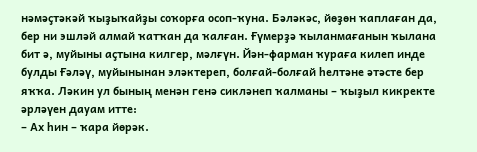нәмәҫтәкәй ҡыҙыҡайҙы соҡорға осоп-ҡуна. Бәләкәс, йөҙөн ҡаплаған да, бер ни эшләй алмай ҡатҡан да ҡалған. Ғүмерҙә ҡыланмағанын ҡылана бит ә, муйыны аҫтына килгер, мәлғүн. Йән-фарман ҡураға килеп инде булды Ғәләү, муйынынан эләктереп, болғай-болғай һелтәне әтәсте бер яҡҡа. Ләкин ул бының менән генә сикләнеп ҡалманы – ҡыҙыл кикректе әрләүен дауам итте:
– Ах һин – ҡара йөрәк.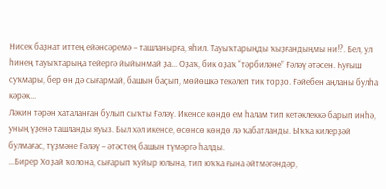Нисек баҙнат иттең ейәнсәремә – ташланырға, яһил. Тауыҡтарыңды ҡыҙғандыңмы ни!?. Бел, ул һинең тауыҡтарыңа тейергә йыйынмай ҙа... Оҙаҡ, бик оҙаҡ “тәрбиләне” Ғәләү әтәсен. Һуғыш суҡмары, бер өн дә сығармай, башын баҫып, мөйөшкә текәлеп тик торҙо. Ғәйебен аңланы булһа кәрәк...
Ләкин тәрән хаталанған булып сыҡты Ғәләү. Икенсе көндө ем һалам тип кетәклеккә барып инһә, уның үҙенә ташланды яуыз. Был хәл икенсе, өсөнсө көндө лә ҡабатланды. Ыҡҡа килерҙәй булмағас, түҙмәне Ғәләү – әтәстең башын түмәргә һалды.
...Бирер Хоҙай ҡолона, сығарып ҡуйыр юлына, тип юҡҡа ғына әйтмәгәндәр,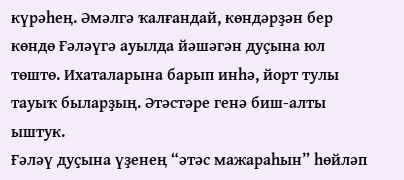күрәһең. Әмәлгә ҡалғандай, көндәрҙән бер көндө Ғәләүгә ауылда йәшәгән дуҫына юл төштө. Ихаталарына барып инһә, йорт тулы тауыҡ быларҙың. Әтәстәре генә биш-алты ыштук.
Ғәләү дуҫына үҙенең “әтәс мажараһын” һөйләп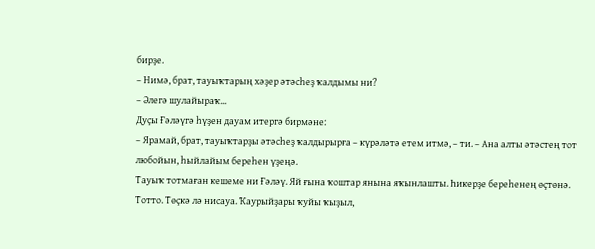бирҙе.
– Нимә, брат, тауыҡтарың хәҙер әтәсһеҙ ҡалдымы ни?
– Әлегә шулайыраҡ...
Дуҫы Ғәләүгә һүҙен дауам итергә бирмәне:
– Ярамай, брат, тауыҡтарҙы әтәсһеҙ ҡалдырырға – күрәләтә етем итмә, – ти. – Ана алты әтәстең тот любойын, һыйлайым береһен үҙеңә.
Тауыҡ тотмаған кешеме ни Ғәләү. Яй ғына ҡоштар янына яҡынлашты. Һикерҙе береһенең өҫтөнә. Тотто. Төҫкә лә нисауа. Ҡаурыйҙары ҡуйы ҡыҙыл,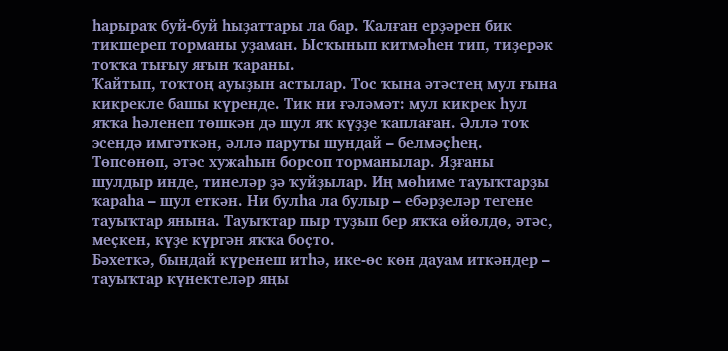һарыраҡ буй-буй һыҙаттары ла бар. Ҡалған ерҙәрен бик тикшереп торманы уҙаман. Ысҡынып китмәһен тип, тиҙерәк тоҡҡа тығыу яғын ҡараны.
Ҡайтып, тоҡтоң ауыҙын астылар. Тос ҡына әтәстең мул ғына кикрекле башы күренде. Тик ни ғәләмәт: мул кикрек һул яҡҡа һәленеп төшкән дә шул яҡ күҙҙе ҡаплаған. Әллә тоҡ эсендә имгәткән, әллә паруты шундай – белмәҫһең. Төпсөнөп, әтәс хужаһын борсоп торманылар. Яҙғаны шулдыр инде, тинеләр ҙә ҡуйҙылар. Иң мөһиме тауыҡтарҙы ҡараһа – шул еткән. Ни булһа ла булыр – ебәрҙеләр тегене тауыҡтар янына. Тауыҡтар пыр туҙып бер яҡҡа өйөлдө, әтәс, меҫкен, күҙе күргән яҡҡа боҫто.
Бәхеткә, бындай күренеш итһә, ике-өс көн дауам иткәндер – тауыҡтар күнектеләр яңы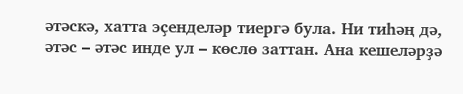әтәскә, хатта эҫенделәр тиергә була. Ни тиһәң дә, әтәс – әтәс инде ул – көслө заттан. Ана кешеләрҙә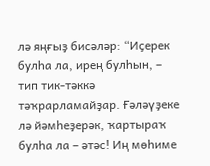лә яңғыҙ бисәләр: “Иҫерек булһа ла, ирең булһын, – тип тик-тәккә тәҡрарламайҙар. Ғәләүҙеке лә йәмһеҙерәк, ҡартыраҡ булһа ла – әтәс! Иң мөһиме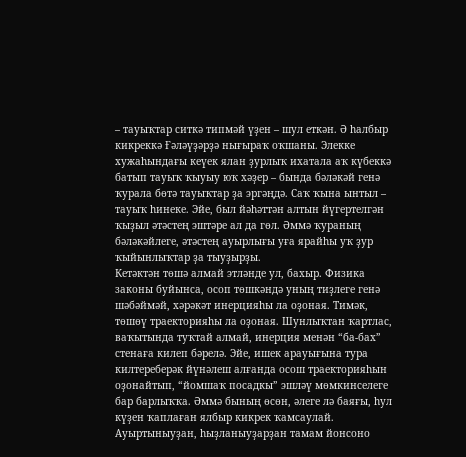– тауыҡтар ситкә типмәй үҙен – шул еткән. Ә һалбыр кикреккә Ғәләүҙәрҙә нығыраҡ оҡшаны. Элекке хужаһындағы кеүек ялан ҙурлыҡ ихатала аҡ күбеккә батып тауыҡ ҡыуыу юҡ хәҙер – бында бәләкәй генә ҡурала бөтә тауыҡтар ҙа эргәңдә. Саҡ ҡына ынтыл – тауыҡ һинеке. Эйе, был йәһәттән алтын йүгертелгән ҡыҙыл әтәстең эштәре ал да гөл. Әммә ҡураның бәләкәйлеге, әтәстең ауырлығы уға ярайһы уҡ ҙур ҡыйынлыҡтар ҙа тыуҙырҙы.
Кетәктән төшә алмай этләнде ул, бахыр. Физика законы буйынса, осоп төшкәндә уның тиҙлеге генә шәбәймәй, хәрәкәт инерцияһы ла оҙоная. Тимәк, төшөү траекторияһы ла оҙоная. Шунлыҡтан ҡартлас, ваҡытында туҡтай алмай, инерция менән “ба-бах” стенаға килеп бәрелә. Эйе, ишек арауығына тура килтереберәк йүнәлеш алғанда осош траекторияһын оҙонайтып, “йомшаҡ посадкы” эшләү мөмкинселеге бар барлыҡҡа. Әммә бының өсөн, әлеге лә баяғы, һул күҙен ҡаплаған ялбыр кикрек ҡамсаулай.
Ауыртыныуҙан, һыҙланыуҙарҙан тамам йонсоно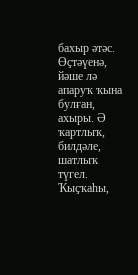бахыр әтәс. Өҫтәүенә, йәше лә апаруҡ ҡына булған, ахыры. Ә ҡартлыҡ, билдәле, шатлыҡ түгел. Ҡыҫҡаһы,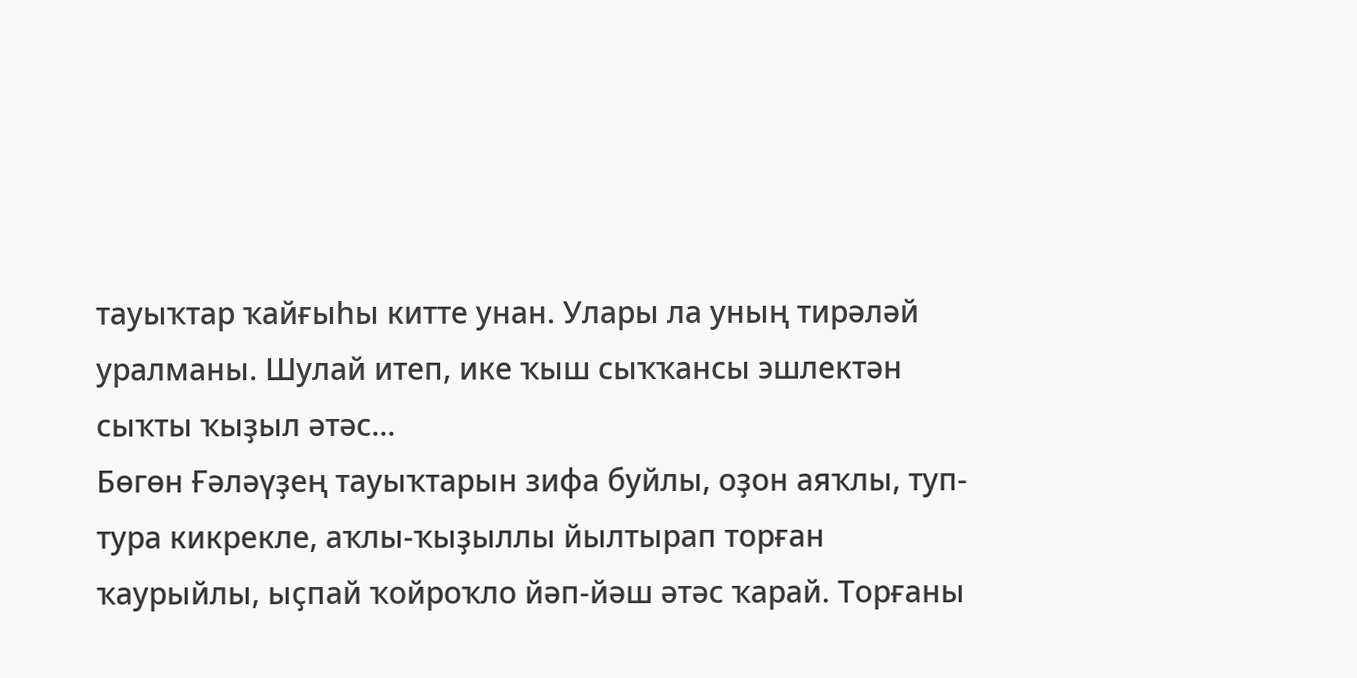тауыҡтар ҡайғыһы китте унан. Улары ла уның тирәләй уралманы. Шулай итеп, ике ҡыш сыҡҡансы эшлектән сыҡты ҡыҙыл әтәс...
Бөгөн Ғәләүҙең тауыҡтарын зифа буйлы, оҙон аяҡлы, туп-тура кикрекле, аҡлы-ҡыҙыллы йылтырап торған ҡаурыйлы, ыҫпай ҡойроҡло йәп-йәш әтәс ҡарай. Торғаны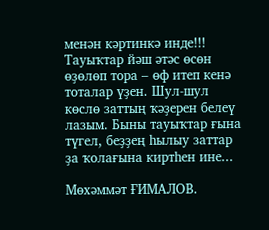менән кәртинкә инде!!! Тауыҡтар йәш әтәс өсөн өҙөлөп тора – өф итеп кенә тоталар үҙен. Шул-шул көслө заттың ҡәҙерен белеү лазым. Быны тауыҡтар ғына түгел, беҙҙең һылыу заттар ҙа ҡолағына киртһен ине...

Мөхәммәт ҒИМАЛОВ.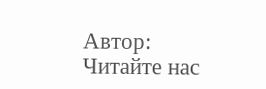Автор:
Читайте нас